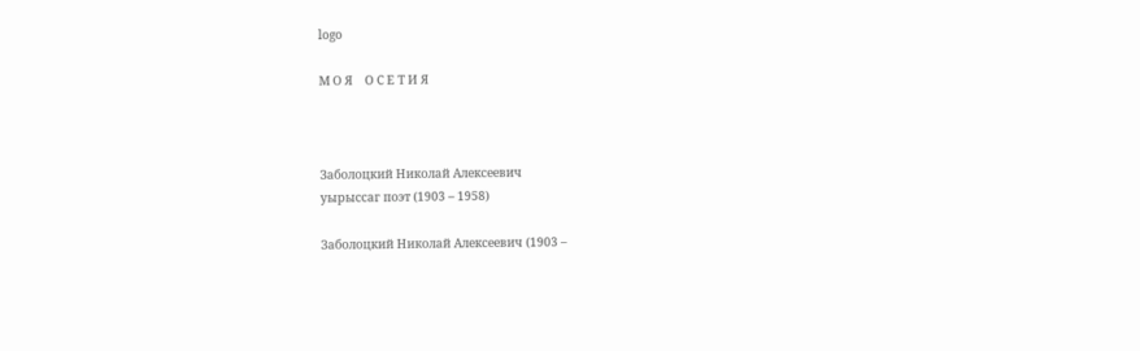logo

М О Я    О С Е Т И Я



Заболоцкий Николай Алексеевич
уырыссаг поэт (1903 – 1958)

Заболоцкий Николай Алексеевич (1903 –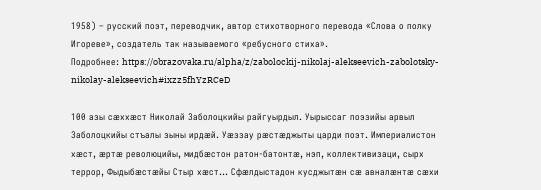1958) – русский поэт, переводчик, автор стихотворного перевода «Слова о полку Игореве», создатель так называемого «ребусного стиха».
Подробнее: https://obrazovaka.ru/alpha/z/zabolockij-nikolaj-alekseevich-zabolotsky-nikolay-alekseevich#ixzz5fhYzRCeD

100 азы сæххæст Николай Заболоцкийы райгуырдыл. Уырыссаг поэзийы арвыл Заболоцкийы стъалы зыны ирдæй. Уæззау рæстæджыты царди поэт. Империалистон хæст, æртæ революцийы, мидбæстон ратон-батонтæ, нэп, коллективизаци, сырх террор, Фыдыбæстæйы Стыр хæст... Сфæлдыстадон кусджытæн сæ авналæнтæ сæхи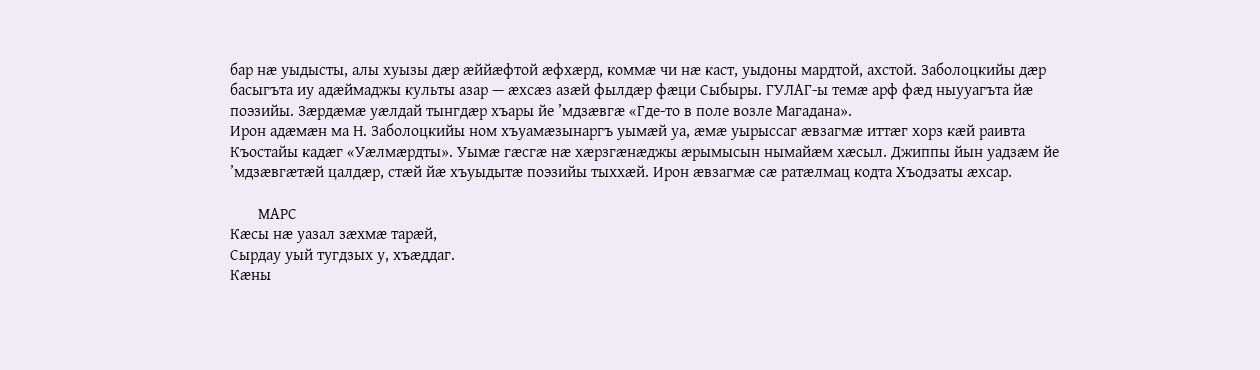бар нæ уыдысты, алы хуызы дæр æййæфтой æфхæрд, коммæ чи нæ каст, уыдоны мардтой, ахстой. Заболоцкийы дæр басыгъта иу адæймаджы культы азар — æхсæз азæй фылдæр фæци Сыбыры. ГУЛАГ-ы темæ арф фæд ныууагъта йæ поэзийы. Зæрдæмæ уæлдай тынгдæр хъары йе ’мдзæвгæ «Где-то в поле возле Магадана».
Ирон адæмæн ма Н. Заболоцкийы ном хъуамæзынаргъ уымæй уа, æмæ уырыссаг æвзагмæ иттæг хорз кæй раивта Къостайы кадæг «Уæлмæрдты». Уымæ гæсгæ нæ хæрзгæнæджы æрымысын нымайæм хæсыл. Джиппы йын уадзæм йе ’мдзæвгæтæй цалдæр, стæй йæ хъуыдытæ поэзийы тыххæй. Ирон æвзагмæ сæ ратæлмац кодта Хъодзаты æхсар.

       МАРС
Кæсы нæ уазал зæхмæ тарæй,
Сырдау уый тугдзых у, хъæддаг.
Кæны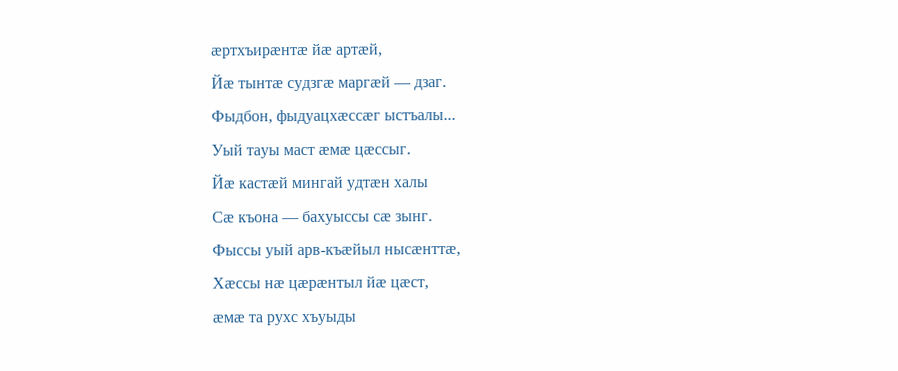æртхъирæнтæ йæ артæй,
Йæ тынтæ судзгæ маргæй — дзаг.
Фыдбон, фыдуацхæссæг ыстъалы...
Уый тауы маст æмæ цæссыг.
Йæ кастæй мингай удтæн халы
Сæ къона — бахуыссы сæ зынг.
Фыссы уый арв-къæйыл нысæнттæ,
Хæссы нæ цæрæнтыл йæ цæст,
æмæ та рухс хъуыды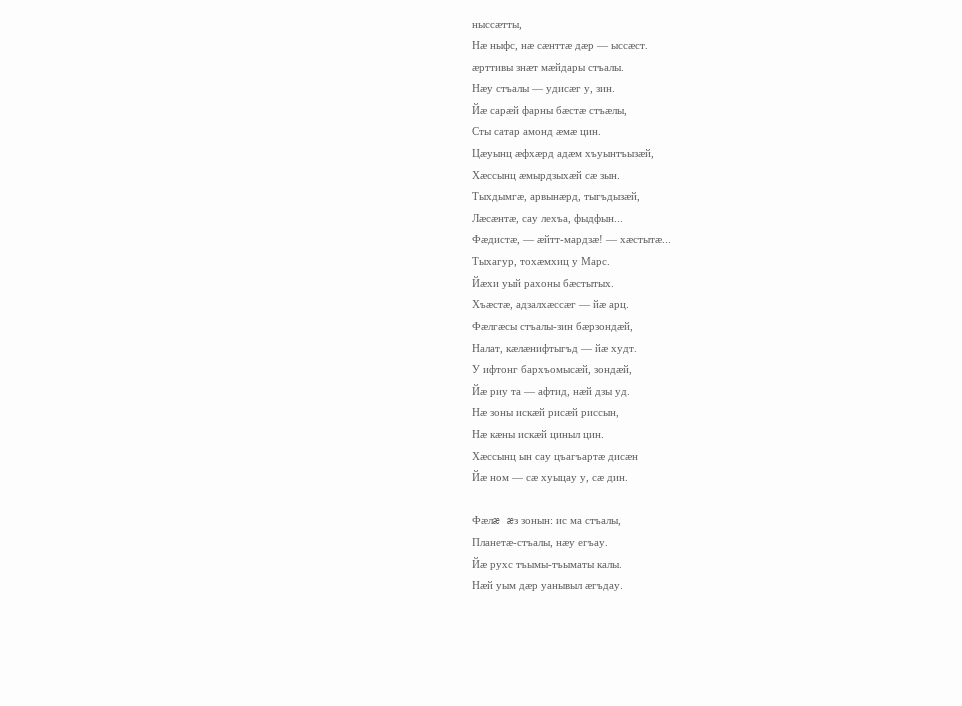ныссæтты,
Нæ ныфс, нæ сæнттæ дæр — ыссæст.
æрттивы знæт мæйдары стъалы.
Нæу стъалы — удисæг у, зин.
Йæ сарæй фарны бæстæ стъæлы,
Сты сатар амонд æмæ цин.
Цæуынц æфхæрд адæм хъуынтъызæй,
Хæссынц æмырдзыхæй сæ зын.
Тыхдымгæ, арвынæрд, тыгъдызæй,
Лæсæнтæ, сау лехъа, фыдфын...
Фæдистæ, — æйтт-мардзæ! — хæстытæ...
Тыхагур, тохæмхиц у Марс.
Йæхи уый рахоны бæстытых.
Хъæстæ, адзалхæссæг — йæ арц.
Фæлгæсы стъалы-зин бæрзондæй,
Налат, кæлæнифтыгъд — йæ худт.
У ифтонг бархъомысæй, зондæй,
Йæ риу та — афтид, нæй дзы уд.
Нæ зоны искæй рисæй риссын,
Нæ кæны искæй циныл цин.
Хæссынц ын сау цъагъартæ дисæн
Йæ ном — сæ хуыцау у, сæ дин.

Фæлæ æз зонын: ис ма стъалы,
Планетæ-стъалы, нæу егъау.
Йæ рухс тъымы-тъыматы калы.
Нæй уым дæр уанывыл æгъдау.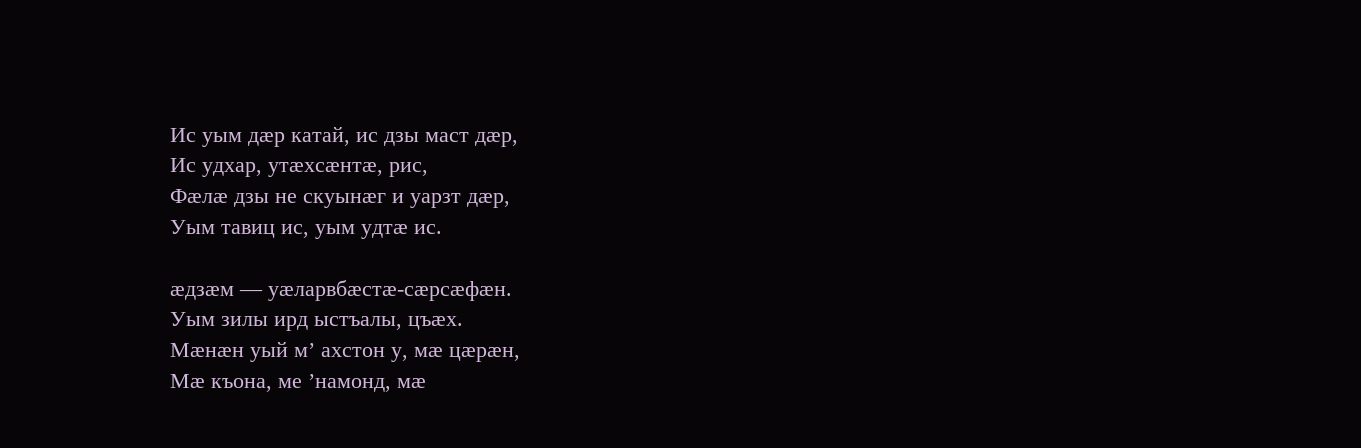Ис уым дæр катай, ис дзы маст дæр,
Ис удхар, утæхсæнтæ, рис,
Фæлæ дзы не скуынæг и уарзт дæр,
Уым тавиц ис, уым удтæ ис.

æдзæм — уæларвбæстæ-сæрсæфæн.
Уым зилы ирд ыстъалы, цъæх.
Мæнæн уый м’ ахстон у, мæ цæрæн,
Мæ къона, ме ’намонд, мæ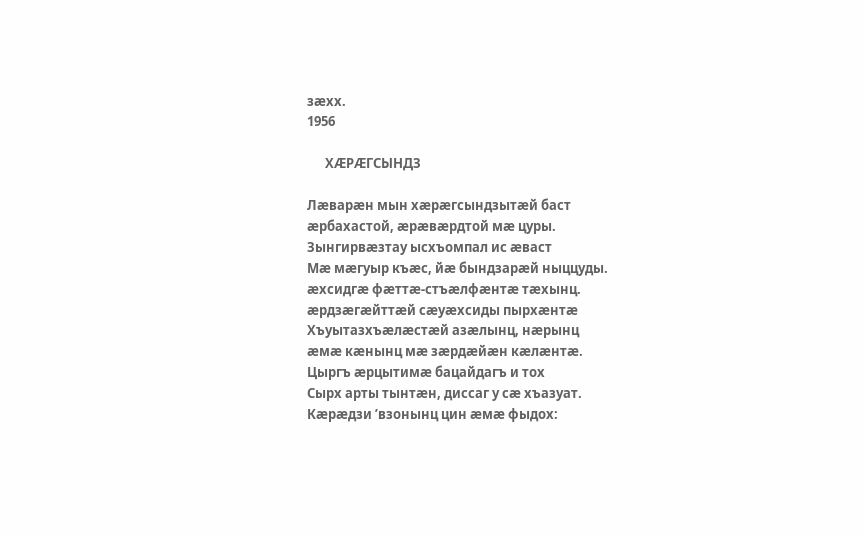зæхх.
1956

      ХÆРÆГСЫНДЗ

Лæварæн мын хæрæгсындзытæй баст
æрбахастой, æрæвæрдтой мæ цуры.
Зынгирвæзтау ысхъомпал ис æваст
Мæ мæгуыр къæс, йæ бындзарæй ныццуды.
æхсидгæ фæттæ-стъæлфæнтæ тæхынц.
æрдзæгæйттæй сæуæхсиды пырхæнтæ
Хъуытазхъæлæстæй азæлынц, нæрынц
æмæ кæнынц мæ зæрдæйæн кæлæнтæ.
Цыргъ æрцытимæ бацайдагъ и тох
Сырх арты тынтæн, диссаг у сæ хъазуат.
Кæрæдзи ’взонынц цин æмæ фыдох: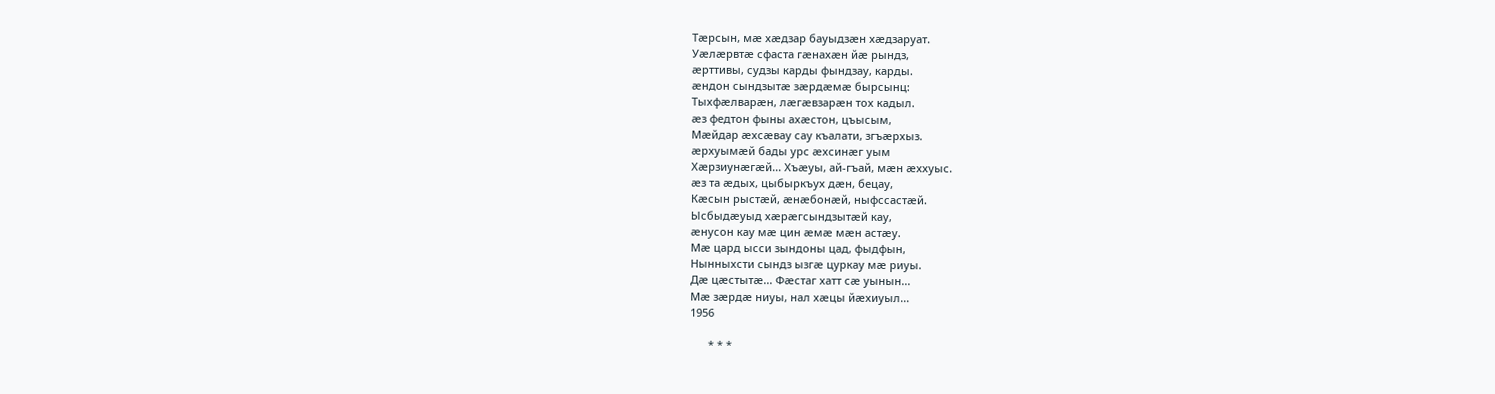Тæрсын, мæ хæдзар бауыдзæн хæдзаруат.
Уæлæрвтæ сфаста гæнахæн йæ рындз,
æрттивы, судзы карды фындзау, карды.
æндон сындзытæ зæрдæмæ бырсынц:
Тыхфæлварæн, лæгæвзарæн тох кадыл.
æз федтон фыны ахæстон, цъысым,
Мæйдар æхсæвау сау къалати, згъæрхыз.
æрхуымæй бады урс æхсинæг уым
Хæрзиунæгæй... Хъæуы, ай-гъай, мæн æххуыс.
æз та æдых, цыбыркъух дæн, бецау,
Кæсын рыстæй, æнæбонæй, ныфссастæй.
Ысбыдæуыд хæрæгсындзытæй кау,
æнусон кау мæ цин æмæ мæн астæу.
Мæ цард ысси зындоны цад, фыдфын,
Нынныхсти сындз ызгæ цуркау мæ риуы.
Дæ цæстытæ... Фæстаг хатт сæ уынын...
Мæ зæрдæ ниуы, нал хæцы йæхиуыл...
1956

      * * *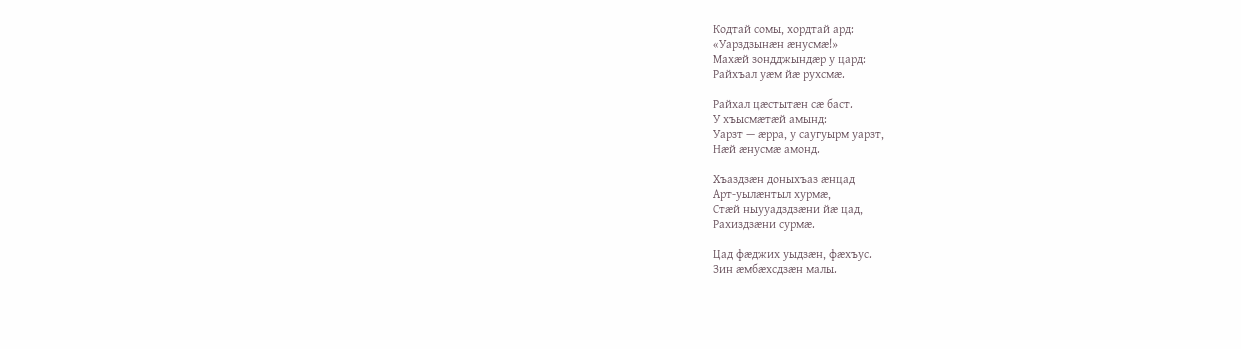Кодтай сомы, хордтай ард:
«Уарздзынæн æнусмæ!»
Махæй зондджындæр у цард:
Райхъал уæм йæ рухсмæ.

Райхал цæстытæн сæ баст.
У хъысмæтæй амынд:
Уарзт — æрра, у саугуырм уарзт,
Нæй æнусмæ амонд.

Хъаздзæн доныхъаз æнцад
Арт-уылæнтыл хурмæ,
Стæй ныууадздзæни йæ цад,
Рахиздзæни сурмæ.

Цад фæджих уыдзæн, фæхъус.
Зин æмбæхсдзæн малы.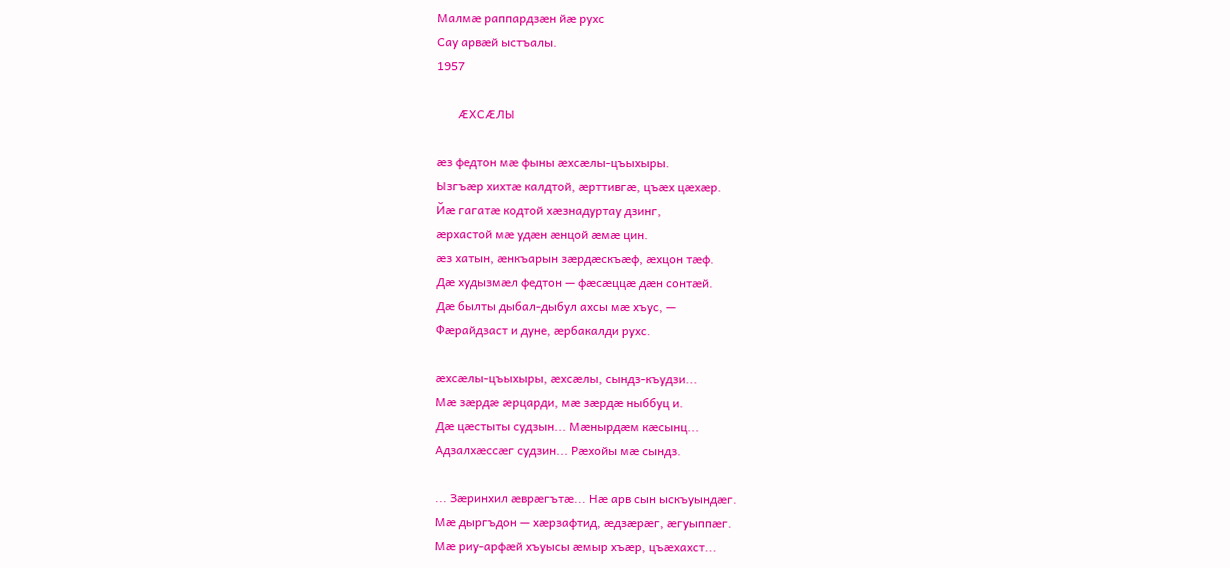Малмæ раппардзæн йæ рухс
Сау арвæй ыстъалы.
1957

       ÆХСÆЛЫ

æз федтон мæ фыны æхсæлы-цъыхыры.
Ызгъæр хихтæ калдтой, æрттивгæ, цъæх цæхæр.
Йæ гагатæ кодтой хæзнадуртау дзинг,
æрхастой мæ удæн æнцой æмæ цин.
æз хатын, æнкъарын зæрдæскъæф, æхцон тæф.
Дæ худызмæл федтон — фæсæццæ дæн сонтæй.
Дæ былты дыбал-дыбул ахсы мæ хъус, —
Фæрайдзаст и дуне, æрбакалди рухс.

æхсæлы-цъыхыры, æхсæлы, сындз-къудзи...
Мæ зæрдæ æрцарди, мæ зæрдæ ныббуц и.
Дæ цæстыты судзын... Мæнырдæм кæсынц...
Адзалхæссæг судзин... Рæхойы мæ сындз.

... Зæринхил æврæгътæ... Нæ арв сын ыскъуындæг.
Мæ дыргъдон — хæрзафтид, æдзæрæг, æгуыппæг.
Мæ риу-арфæй хъуысы æмыр хъæр, цъæхахст...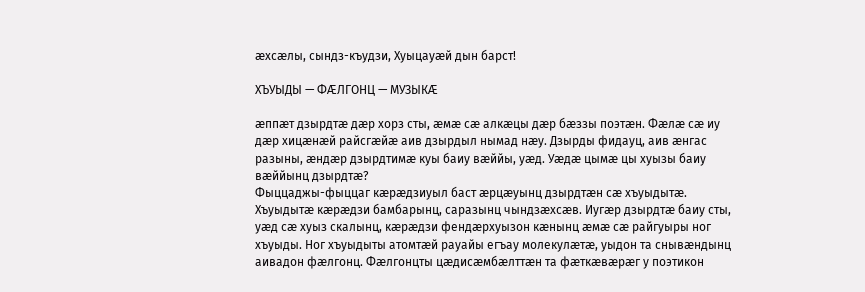æхсæлы, сындз-къудзи, Хуыцауæй дын барст!

ХЪУЫДЫ — ФÆЛГОНЦ — МУЗЫКÆ

æппæт дзырдтæ дæр хорз сты, æмæ сæ алкæцы дæр бæззы поэтæн. Фæлæ сæ иу дæр хицæнæй райсгæйæ аив дзырдыл нымад нæу. Дзырды фидауц, аив æнгас разыны, æндæр дзырдтимæ куы баиу вæййы, уæд. Уæдæ цымæ цы хуызы баиу вæййынц дзырдтæ?
Фыццаджы-фыццаг кæрæдзиуыл баст æрцæуынц дзырдтæн сæ хъуыдытæ. Хъуыдытæ кæрæдзи бамбарынц, саразынц чындзæхсæв. Иугæр дзырдтæ баиу сты, уæд сæ хуыз скалынц, кæрæдзи фендæрхуызон кæнынц æмæ сæ райгуыры ног хъуыды. Ног хъуыдыты атомтæй рауайы егъау молекулæтæ, уыдон та снывæндынц аивадон фæлгонц. Фæлгонцты цæдисæмбæлттæн та фæткæвæрæг у поэтикон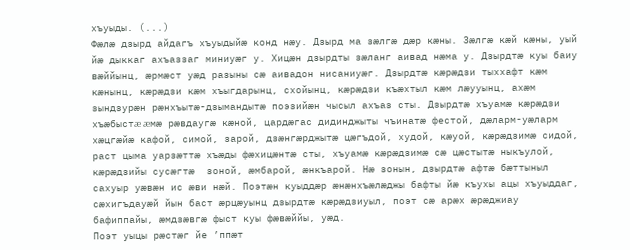хъуыды. (...)
Фæлæ дзырд айдагъ хъуыдыйæ конд нæу. Дзырд ма зæлгæ дæр кæны. Зæлгæ кæй кæны, уый йæ дыккаг ахъаззаг миниуæг у. Хицæн дзырдты зæланг аивад нæма у. Дзырдтæ куы баиу вæййынц, æрмæст уæд разыны сæ аивадон нисаниуæг. Дзырдтæ кæрæдзи тыххафт кæм кæнынц, кæрæдзи кæм хъыгдарынц, схойынц, кæрæдзи къæхтыл кæм лæууынц, ахæм зындзурæн рæнхъытæ-дзымандытæ поэзийæн чысыл ахъаз сты. Дзырдтæ хъуамæ кæрæдзи хъæбыстæ æмæ рæвдаугæ кæной, цардæгас дидинджыты чъинатæ фестой, дæларм-уæларм хæцгæйæ кафой, симой, зарой, дзæнгæрджытæ цæгъдой, худой, кæуой, кæрæдзимæ сидой, раст цыма уарзæттæ хъæды фæхицæнтæ сты, хъуамæ кæрæдзимæ сæ цæстытæ ныкъулой, кæрæдзийы сусæгтæ  зоной, æмбарой, æнкъарой. Нæ зонын, дзырдтæ афтæ бæттыныл сахуыр уæвæн ис æви нæй. Поэтæн куыддæр æнæнхъæлæджы бафты йæ къухы ацы хъуыддаг, сæхигъдауæй йын баст æрцæуынц дзырдтæ кæрæдзиуыл, поэт сæ арæх æрæджиау бафиппайы, æмдзæвгæ фыст куы фæвæййы, уæд.
Поэт уыцы рæстæг йе ’ппæт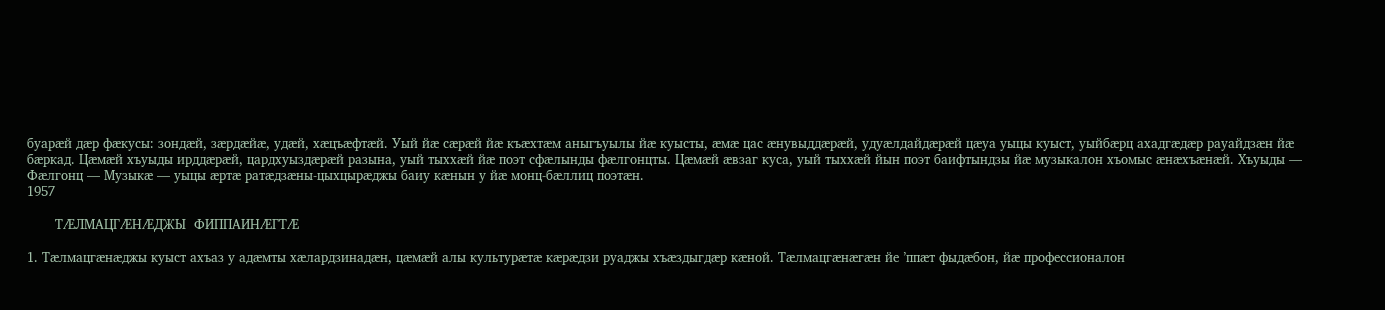буарæй дæр фæкусы: зондæй, зæрдæйæ, удæй, хæцъæфтæй. Уый йæ сæрæй йæ къæхтæм аныгъуылы йæ куысты, æмæ цас æнувыддæрæй, удуæлдайдæрæй цæуа уыцы куыст, уыйбæрц ахадгæдæр рауайдзæн йæ бæркад. Цæмæй хъуыды ирддæрæй, цардхуыздæрæй разына, уый тыххæй йæ поэт сфæлынды фæлгонцты. Цæмæй æвзаг куса, уый тыххæй йын поэт баифтындзы йæ музыкалон хъомыс æнæхъæнæй. Хъуыды — Фæлгонц — Музыкæ — уыцы æртæ ратæдзæны-цыхцырæджы баиу кæнын у йæ монц-бæллиц поэтæн.
1957

       ТÆЛМАЦГÆНÆДЖЫ  ФИППАИНÆГТÆ

1. Тæлмацгæнæджы куыст ахъаз у адæмты хæлардзинадæн, цæмæй алы культурæтæ кæрæдзи руаджы хъæздыгдæр кæной. Тæлмацгæнæгæн йе ’ппæт фыдæбон, йæ профессионалон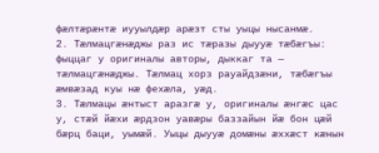фæлтæрæнтæ иууылдæр арæзт сты уыцы нысанмæ.
2. Тæлмацгæнæджы раз ис тæразы дыууæ тæбæгъы: фыццаг у оригиналы авторы, дыккаг та — тæлмацгæнæджы. Тæлмац хорз рауайдзæни, тæбæгъы æмвæзад куы нæ фехæла, уæд.
3. Тæлмацы æнтыст аразгæ у, оригиналы æнгæс цас у, стæй йæхи æрдзон уавæры баззайын йæ бон цæй бæрц баци, уымæй. Уыцы дыууæ домæны æххæст кæнын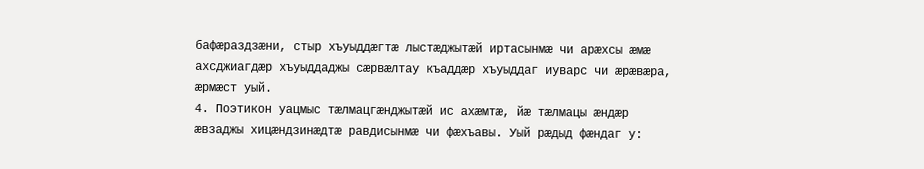бафæраздзæни, стыр хъуыддæгтæ лыстæджытæй иртасынмæ чи арæхсы æмæ ахсджиагдæр хъуыддаджы сæрвæлтау къаддæр хъуыддаг иуварс чи æрæвæра, æрмæст уый.
4. Поэтикон уацмыс тæлмацгæнджытæй ис ахæмтæ, йæ тæлмацы æндæр æвзаджы хицæндзинæдтæ равдисынмæ чи фæхъавы. Уый рæдыд фæндаг у: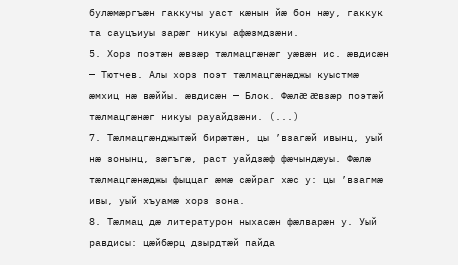булæмæргъæн гаккучы уаст кæнын йæ бон нæу, гаккук та сауцъиуы зарæг никуы афæзмдзæни.
5. Хорз поэтæн æвзæр тæлмацгæнæг уæвæн ис. æвдисæн — Тютчев. Алы хорз поэт тæлмацгæнæджы куыстмæ æмхиц нæ вæййы. æвдисæн — Блок. Фæлæ æвзæр поэтæй тæлмацгæнæг никуы рауайдзæни. (...)
7. Тæлмацгæнджытæй бирæтæн, цы ’взагæй ивынц, уый нæ зонынц, зæгъгæ, раст уайдзæф фæчындæуы. Фæлæ тæлмацгæнæджы фыццаг æмæ сæйраг хæс у: цы ’взагмæ ивы, уый хъуамæ хорз зона.
8. Тæлмац дæ литературон ныхасæн фæлварæн у. Уый равдисы: цæйбæрц дзырдтæй пайда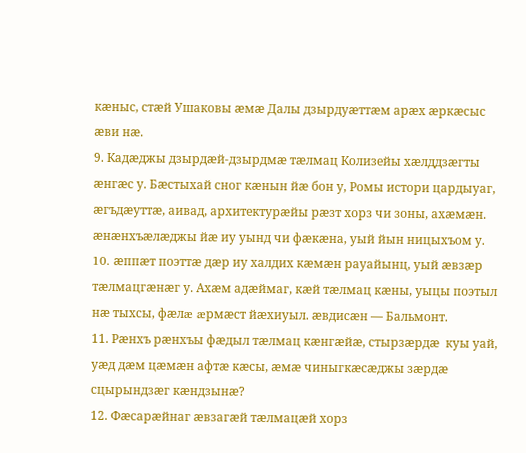кæныс, стæй Ушаковы æмæ Далы дзырдуæттæм арæх æркæсыс æви нæ.
9. Кадæджы дзырдæй-дзырдмæ тæлмац Колизейы хæлддзæгты æнгæс у. Бæстыхай сног кæнын йæ бон у, Ромы истори цардыуаг, æгъдæуттæ, аивад, архитектурæйы рæзт хорз чи зоны, ахæмæн. æнæнхъæлæджы йæ иу уынд чи фæкæна, уый йын ницыхъом у.
10. æппæт поэттæ дæр иу халдих кæмæн рауайынц, уый æвзæр тæлмацгæнæг у. Ахæм адæймаг, кæй тæлмац кæны, уыцы поэтыл нæ тыхсы, фæлæ æрмæст йæхиуыл. æвдисæн — Бальмонт.
11. Рæнхъ рæнхъы фæдыл тæлмац кæнгæйæ, стырзæрдæ  куы уай, уæд дæм цæмæн афтæ кæсы, æмæ чиныгкæсæджы зæрдæ сцырындзæг кæндзынæ?
12. Фæсарæйнаг æвзагæй тæлмацæй хорз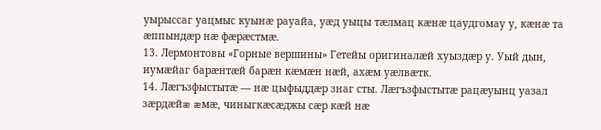уырыссаг уацмыс куынæ рауайа, уæд уыцы тæлмац кæнæ цаудгомау у, кæнæ та æппындæр нæ фæрæстмæ.
13. Лермонтовы «Горные вершины» Гетейы оригиналæй хуыздæр у. Уый дын, иумæйаг барæнтæй барæн кæмæн нæй, ахæм уæлвæтк.
14. Лæгъзфыстытæ — нæ цыфыддæр знаг сты. Лæгъзфыстытæ рацæуынц уазал зæрдæйæ æмæ, чиныгкæсæджы сæр кæй нæ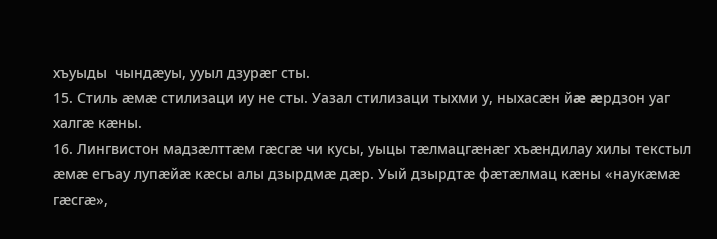хъуыды  чындæуы, ууыл дзурæг сты.
15. Стиль æмæ стилизаци иу не сты. Уазал стилизаци тыхми у, ныхасæн йæ æрдзон уаг халгæ кæны.
16. Лингвистон мадзæлттæм гæсгæ чи кусы, уыцы тæлмацгæнæг хъæндилау хилы текстыл æмæ егъау лупæйæ кæсы алы дзырдмæ дæр. Уый дзырдтæ фæтæлмац кæны «наукæмæ гæсгæ»,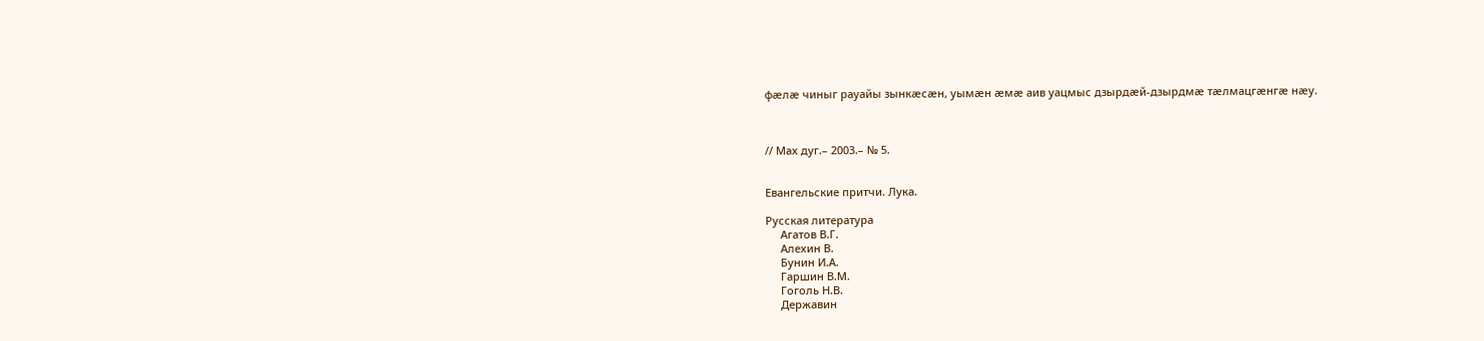фæлæ чиныг рауайы зынкæсæн, уымæн æмæ аив уацмыс дзырдæй-дзырдмæ тæлмацгæнгæ нæу.



// Мах дуг.– 2003.– № 5.


Евангельские притчи. Лука.

Русская литература
     Агатов В.Г.
     Алехин В.
     Бунин И.А.
     Гаршин В.М.
     Гоголь Н.В.
     Державин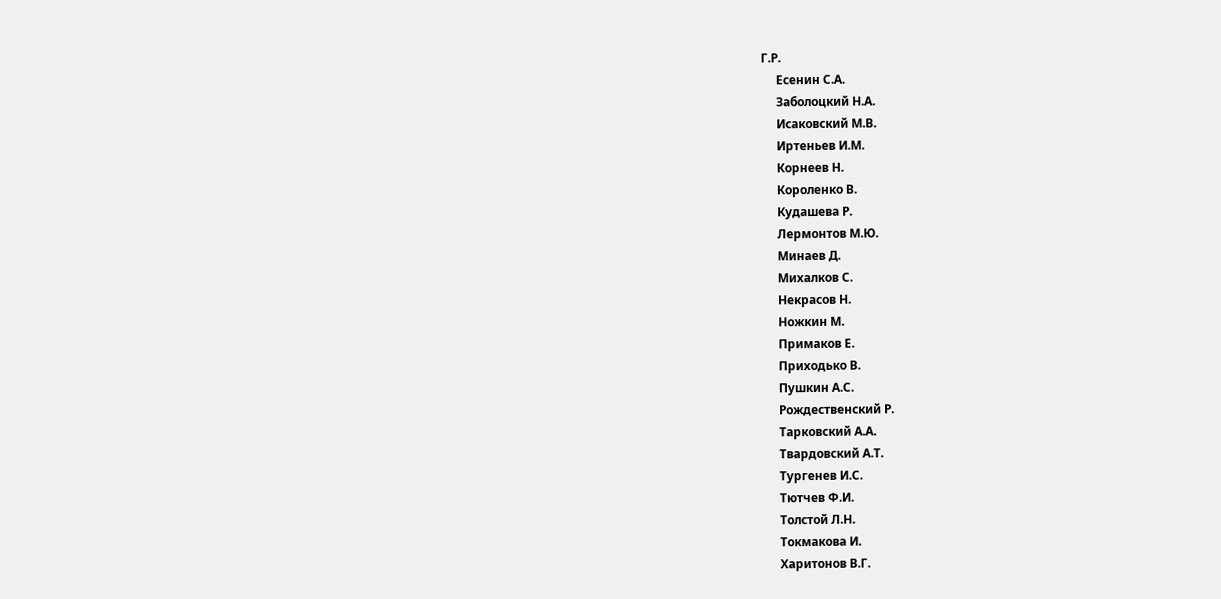Г.Р.
     Есенин С.А.
     Заболоцкий Н.А.
     Исаковский М.В.
     Иртеньев И.М.
     Корнеев Н.
     Короленко В.
     Кудашева Р.
     Лермонтов М.Ю.
     Минаев Д.
     Михалков С.
     Некрасов Н.
     Ножкин М.
     Примаков Е.
     Приходько В.
     Пушкин А.С.
     Рождественский Р.
     Тарковский А.А.
     Твардовский А.Т.
     Тургенев И.С.
     Тютчев Ф.И.
     Толстой Л.Н.
     Токмакова И.
     Харитонов В.Г.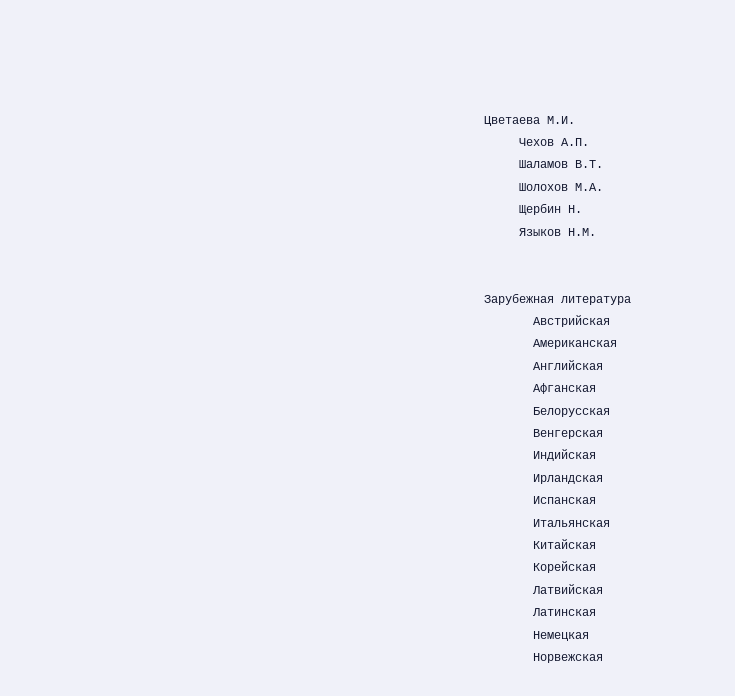Цветаева М.И.
     Чехов А.П.
     Шаламов В.Т.
     Шолохов М.А.
     Щербин Н.
     Языков Н.М.


Зарубежная литература
       Австрийская
       Американская
       Английская
       Афганская
       Белорусская
       Венгерская
       Индийская
       Ирландская
       Испанская
       Итальянская
       Китайская
       Корейская
       Латвийская
       Латинская
       Немецкая
       Норвежская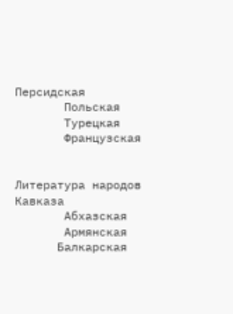Персидская
       Польская
       Турецкая
       Французская


Литература народов Кавказа
       Абхазская
       Армянская
      Балкарская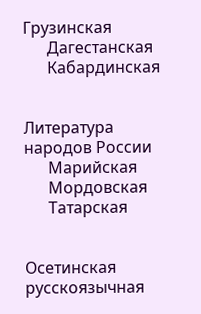Грузинская
      Дагестанская
      Кабардинская


Литература народов России
      Марийская
      Мордовская
      Татарская


Осетинская русскоязычная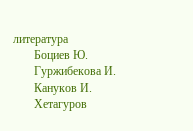литература
       Боциев Ю.
       Гуржибекова И.
       Кануков И.
       Хетагуров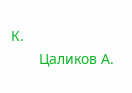К.
       Цаликов А.